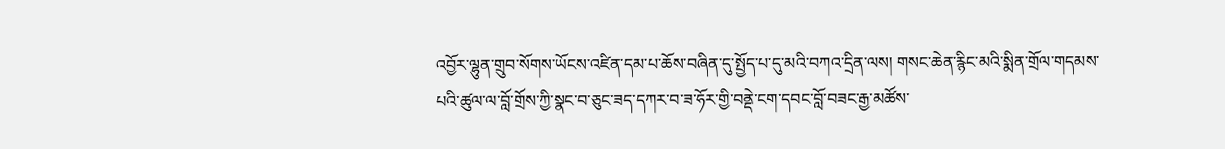འབྱོར་ལྷུན་གྲུབ་སོགས་ཡོངས་འཛིན་དམ་པ་ཆོས་བཞིན་དུ་སྤྱོད་པ་དུ་མའི་བཀའ་དྲིན་ལས། གསང་ཆེན་རྙིང་མའི་སྨིན་གྲོལ་གདམས་པའི་ཚུལ་ལ་བློ་གྲོས་ཀྱི་སྣང་བ་ཅུང་ཟད་དཀར་བ་ཟ་ཧོར་གྱི་བནྡེ་ངག་དབང་བློ་བཟང་རྒྱ་མཚོས་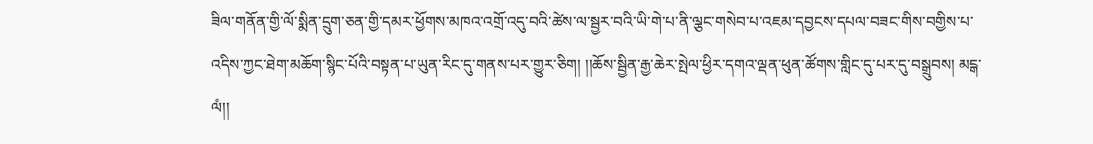ཟིལ་གནོན་གྱི་ལོ་སྨིན་དྲུག་ཅན་གྱི་དམར་ཕྱོགས་མཁའ་འགྲོ་འདུ་བའི་ཚེས་ལ་སྦྱར་བའི་ཡི་གེ་པ་ནི་ལྕང་གསེབ་པ་འཇམ་དབྱངས་དཔལ་བཟང་གིས་བགྱིས་པ་འདིས་ཀྱང་ཐེག་མཆོག་སྙིང་པོའི་བསྟན་པ་ཡུན་རིང་དུ་གནས་པར་གྱུར་ཅིག། །།ཆོས་སྦྱིན་རྒྱ་ཆེར་སྤེལ་ཕྱིར་དགའ་ལྡན་ཕུན་ཚོགས་གླིང་དུ་པར་དུ་བསྒྲུབས། མངྒ་ལཾ།།